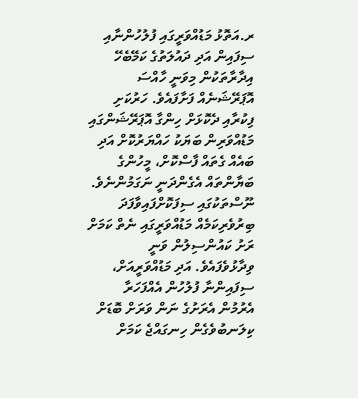ރ.އަތޮޅު މަޑުއްވަރީގައި ފުލުހުންނާއި ސިފައިން އަދި ދައުލަތުގެ ކަމޭބެހޭ އިދާރާތަކުން މިވަނީ ހާއްސަ އޮޕަރޭޝަނެއް ފަށާފައެވެ. ހަރުކަށި ފިކުރާއި ދެކޮޅަށް ހިންގާ އޮޕަރޭޝަންގައި މަޑުއްވަރިން ބަޔަކު ހައްޔަރުކޮށް އަދި ބައެއް ގެތައް ފާސްކޮށް، މީހުންގެ ބަޔާންތައް އެގެންދަނީ ނަގަމުންނެވެ. ނޫސްތަކުގައި ސިފަކޮށްފައިވާފަދަ ބިރުވެރިކަމެއް މަޑުއްވަރީގައި ނެތް ކަމަށް ރަށު ކައުންސިލުން ވަނީ ވިދާޅުވެފައެވެ. އަދި މަޑުއްވަރީއަށް، ސިފައިންނާ ފުލުހުން އެއްފަހަރާ އެރުމުން އެރަށުގެ ނަން ވަރަށް ބޮޑަށް ކިލަނބުވެގެން ހިނގައްޖެ ކަމަށް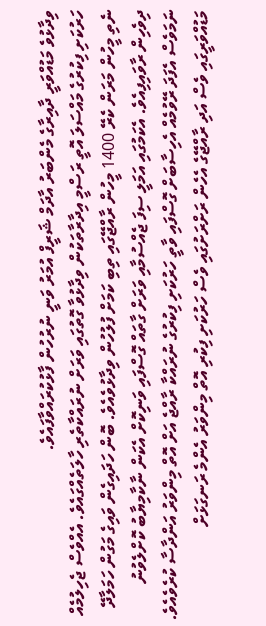ވިދާޅުވެ މަޑުއްވަރީ ދާއިރާގެ މެންބަރު އާދަމް ޝަރީފް އުމަރު ވަނީ ނުރުހުން ފާޅުކުރައްވާފައެވެ.
ހަރުކަށި ފިކުރުގެ މައްސަލަ އޮތީ ރަސްމީ އިދާރާތަކުން ވިދާޅުވާ ގޮތުގައި ވަރަށް ނުރައްކާތެރި ހާލަތެއްގައެވެ. އެއްވެސް ޖެހިލުމެއް ނެތި މީހުން މަރަން ކެރޭ 1400 މީހުން ރާއްޖޭގައި ތިބި ކަމަށް ފުލުހުން ވިދާޅުވެއެވެ. ބޮން ހަދައިގެން ވައިގެ މަގުން ހަމަލާދޭ ދިވެހިން ރާވައިފިއެވެ. އެކަމުގައި އަމަލީ ސިފަ ޖެއްސުމާއި ވަރަށް ގާތައް ގޮސްފައި ވަނިކޮށް އެކަން ނާކާމިޔާބު ކޮށްލެވުނު ނަމަވެސް އެފަދަ ރޭވުމެއް އެހިސާބަށް ގޮސްފައި ވާތީ ހަރުކަށި ފިކުރުގެ ނުރައްކާ ރާއްޖެ އަށް އޮތް މިންވަރު އަންދާސާ ކުރެވެއެވެ.
މަޑުއްވަރީގައި ވެސް އަދި ރާއްޖޭގެ އެހެން ރަށްރަށުގައި ވެސް ހަރުކަށި ފިކުރި އޮތް މިންވަރު އެންމެ ރަނގަޅަށް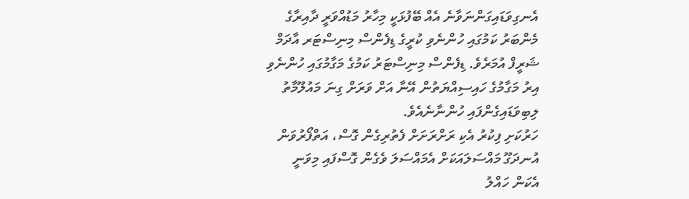އެނގިވަޑައިގަންނަވާނެ އެއް ބޭފުޅަކީ މިހާރު މަޑުއްވަރީ ދާއިރާގެ މެންބަރު ކަމުގައި ހުންނެވި ކުރީގެ ޑިފެންސް މިނިސްޓަރ އާދަމް ޝަރީފް އުމަރެވެ. ޑިފެންސް މިނިސްޓަރު ކަމުގެ މަގާމުގައި ހުންނެވި އިރު މަގާމުގެ ހައިސިއްޔަތުން އޭނާ އަށް ވަރަށް ގިނަ މައުލޫމާތު ލިބިވަޑައިގެންފައި ހުންނާނެއެވެ.
ހަރުކަށި ފިކުރު އެކި ރަށްރަށަށް ފެތުރިގެން ގޮސް، އަތްފޯރުވަން އުނދަގޫ މައްސަލައަކަށް އެމައްސަލަ ވެގެން ގޮސްފައި މިވަނީ އެކަން ހައްލު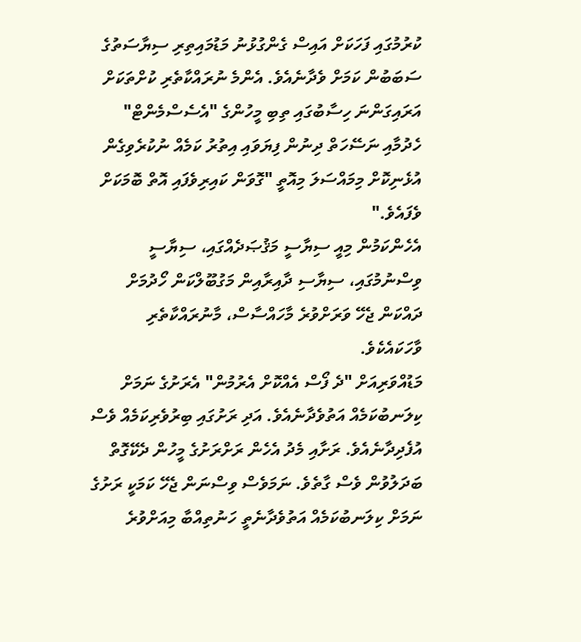ކުރުމުގައި ފަހަކަށް އައިސް ގެންގުޅުނު މަޑުމައިތިރި ސިޔާސަތުގެ ސަބަބުން ކަމަށް ވެދާނެއެވެ. އެންމެ ނުރައްކާތެރި ކުށްތަކަށް އަރައިގަންނަ ހިސާބުގައި ތިބި މީހުންގެ "އެސެސްމެންޓް" ހެދުމާއި ނަސޭހަތް ދިނުން ފިޔަވައި އިތުރު ކަމެއް ނުކުރެވިގެން އުޅެނިކޮށް މިމައްސަލަ މިއޮތީ "ގޮވަން ކައިރިވެފައި އޮތް ބޮމަކަށް ވެފައެވެ."
އެހެންކަމުން މިއީ ސިޔާސީ މަޤުޞަދެއްގައި، ސިޔާސީ ވިސްނުމުގައި، ސިޔާސި ދާއިރާއިން މަގުބޫލްކަން ހޯދުމަށް ދައްކަން ޖެހޭ ވަރަށްވުރެ މާހައްސާސް، މާނުރައްކާތެރި ވާހަކައެކެވެ.
މަޑުއްވަރިއަށް "ދެ ފޯސް އެއްކޮށް އެރުމުން" އެރަށުގެ ނަމަށް ކިލަނބުކަމެއް އަތުވެދާނެއެވެ. އަދި ރަށުގައި ބިރުވެރިކަމެއް ވެސް އުފެދިދާނެއެވެ. ރަށާއި މެދު އެހެން ރަށްރަށުގެ މީހުން ދެކޭގޮތް ބަދަލުވުން ވެސް ގާތެވެ. ނަމަވެސް ވިސްނަން ޖެހޭ ކަމަކީ ރަށުގެ ނަމަށް ކިލަނބުކަމެއް އަތުވެދާނެތީ ހަނުތިއްބާ މިއަށްވުރެ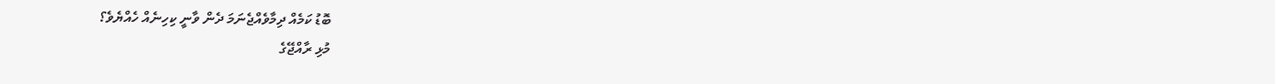ބޮޑު ކަމެއް ދިމާވެއްޖެނަމަ ދެން ވާނީ ކިހިނެއް ހެއްޔެވެ؟
މުޅި ރާއްޖޭގެ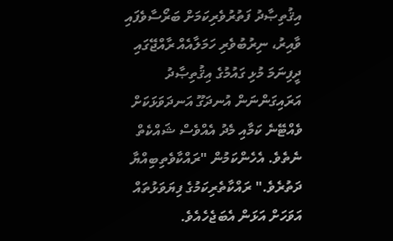އިޤުތިޞާދު ފަތުރުވެރިކަމަށް ބަރޯސާވެފައި ވާއިރު، ނިރުބުވެރި ހަމަލާއެއް ރާއްޖޭގައި ދީފިނަމަ މުޅި ގައުމުގެ އިޤުތިޞާދު އަރައިގަންނަން އުނދަގޫ އަނދަވަޅަކަށް ވެއްޓޭނެ ކަމާއި މެދު އެއްވެސް ޝައްކެތް ނެތެވެ. އެހެންކަމުން "ރައްކާވެތިބިއްޔާ ދަތުރެވެ." ރައްކާތެރިކަމުގެ ފިޔަވަޅުތައް އަވަހަށް އަޅަން އެބަޖެހެއެވެ.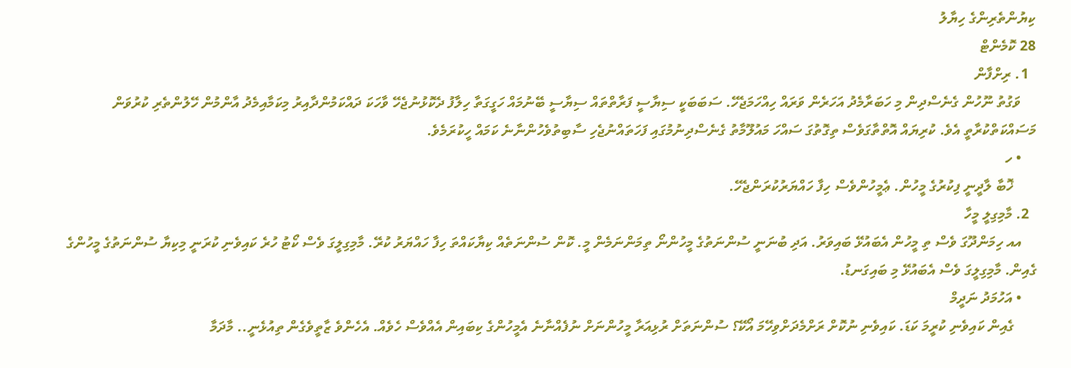ކިޔުންތެރިންގެ ހިޔާލު
28 ކޮމެންޓް
  1. ރިށްފާން
    ވަގުތު ނޫހުން ގެނެސްދިން މި ހަބަރާމެދު އަހަރެން ވަރައް ހިއްހަމަޖެހޭ. ސަބަބަކީ ސިޔާސީ ފަރާތްތައް ސިޔާސީ ބޭނުމައް ހަގީގަތާ ހިލާފު ދެކޮޅުނުޖެހޭ ވާހަކަ ދައްކަމުންދާއިރު މިކަމާއިމެދު އާންމުން ހޭލުންތެރި ކުރުވަން މަސައްކަތްކުރާތީ އެވެ. ކުރިޔައް އޮތްތާގަވެސް ތިގޮތުގަ ސައްހަ މައުލޫމާތު ގެނެސްދިނުމުގައި ފަހަތައްނުޖެހި ސާބިތުވެހުންނާނެ ކަމައް ހީކުރަމެވެ.
    • ހ
      ޚޮބާ ލާދީނީ ފިކުރުގެ މީހުން. ޢެމީހުންވެސް ހިފާ ހައްޔަރުކުރަންޖެހޭ.
  2. މާމިގިލީ މީހާ
    އއ ހިމަންދޫގަ ވެސް ތި މީހުން އެބައުޅޭ ބައިވަރު. އަދި ބުނަނީ ސުންނަތުގެ މީހުންނޯ ތިމަންނަމެން މީ. ކޮން ސުންނަތެއް ކިޔާކައްތަ ހިފާ ހައްޔަރު ކުރޭ. މާމިގިލީގަ ވެސް ކޯޓު ހުރެ ކައިވެނި ކުރަނީ މިކިޔާ ސުންނަތުގެ މީހުންގެ ގެއިން. މާމިގިލީގަ ވެސް އެބައުޅޭ މި ބައިގަނޑު.
    • އަހުމަދު ނަދީމް
      ގެއިން ކައިވެނި ކުރީމަ ކަޑަ. ކައިވެނި ނުކޮށް ރަށްމެދަށްވިހޭމަ އޯކޭ؟ ސުންނަތަށް ރުޅިއަރާ މީހުންނަށް ނުފެއްނާނެ އެމީހުންގެ ކިބައިން އެއްވެސް ހެވެއް. އެހެންވެ ޒާތީވެގެން ތިއުޅެނީ.. މާދަމާ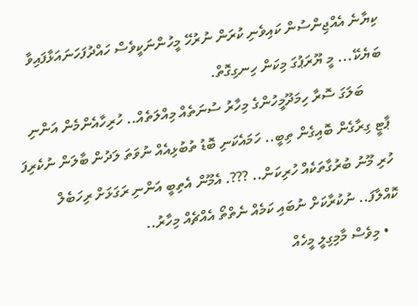ކިޔާނެ އެއްޖިންސުން ކައިވެނި ކުރަން ނުރުހޭ މީހުންނަކީވެސް ހައްދުފަހަނައަޅާފައިވާ ބަޔެކޭ... މީ ޔޫރަޕުގަ މިކަން ހިނގިގޮތް.
      ބަލަގަ ސޮރާ ހިމަދޫމީހުންގެ މިހާރު ސުނަތެއް މިއްލަތެއް.. ހުރިހާއެންމެން އަންނި ޕާޓީ ގިރާގެން ބޮއިގެން ތިބީ.. ހަމައެކަނި ބޮޑު ތުބުޅިއެއް ނުވަތަ ލަދުން ބާލަން ނުކެރިފަ ހުރި މޫނު ބުރުގާތަކެއް ހުރިކަން.. ???. އެމޫން އެތިބީ އަންނި ރަގަޅަށް ރިހަބެލް ކޮއްލާފަ.. ނުކުރާކަށް ނުބައި ކަމެއް ނެތްތޯ އެއްޗެއް މިހާރު..
    • މިވެސް މާމިގިލީ މީހެއް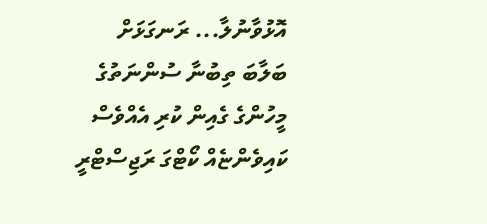އޮޅުވާނުލާ... ރަނގަޅަށް ބަލާބަ ތިބުނާ ސުންނަތުގެ މީހުންގެ ގެއިން ކުރި އެއްވެސް ކައިވެންޏެއް ކޯޓްގަ ރަޖިސްޓްރީ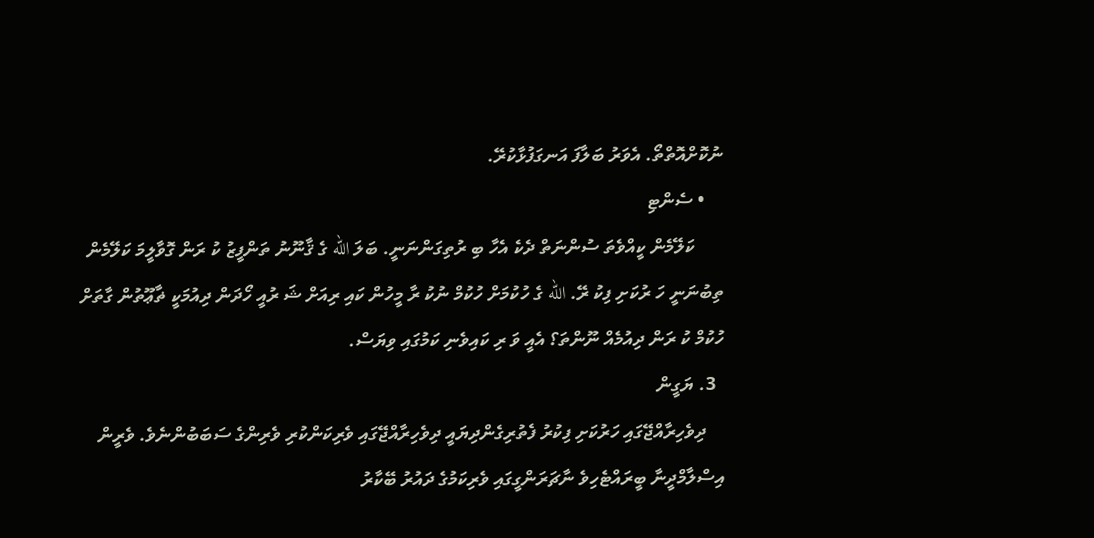ނުކޮށްއޮތްތޯ. އެވަރު ބަލާފަ އަނގަފުޅާކުރޭ.
    • ސެންޓި
      ކަލޭމެން ކީއްވެތަ ސުންނަތް ދެކެ އެހާ ބި ރުތިގަންނަނީ. ބަލަ الله ގެ ޤާނޫނު ތަންފީޒު ކު ރަން ގޮވާލީމަ ކަލޭމެން ތިބުނަނީ ހަ ރުކަށި ފިކު ރޭ. الله ގެ ހުކުމަށް ހުކުމް ނުކު ރާ މީހުން ކައި ރިއަށް ޝަ ރުއީ ހޯދަން ދިއުމަކީ ޡާޢޫތުން ގާތަށް ހުކުމް ކު ރަން ދިއުމެއް ނޫންތަ؟ އެއީ ވަ ރި ކައިވެނި ކަމުގައި ވިޔަސް.
  3. ޔަގީން
    ދިވެހިރާއްޖޭގައި ހަރުކަށި ފިކުރު ފެތުރިގެންދިޔައީ ދިވެހިރާއްޖޭގައި ވެރިކަންކުރި ވެރިންގެ ސަބަބުންނެވެ. ވެރީން އިސްލާމްދީނާ ބީރައްޓެހިވެ ނާޗަރަންގީގައި ވެރިކަމުގެ ދައުރު ބޭކާރު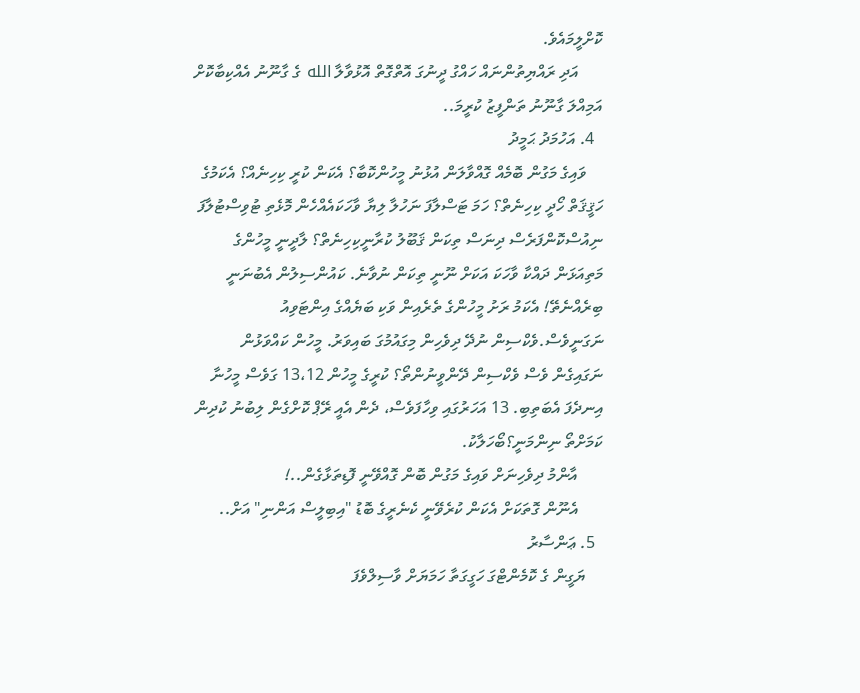ކޮށްލީމައެވެ.
      އަދި ރައްޔިތުންނައް ހައްގު ދީނުގަ އޮތްގޮތް އޮޅުވާލާ الله ގެ ގާނޫނު އެއްކިބާކޮށް އަމިއްލަ ގާނޫނު ތަންފީޒު ކުރީމަ..
  4. އަހުމަދު ޙަމީދު
    ވައިގެ މަގުން ބޮމެއް ގޮއްވާލަން އުޅުނު މީހުންކޮބާ؟ އެކަން ކުރީ ކިހިނެއް؟ އެކަމުގެ ހަޤީޤަތް ހޯދީ ކިހިނެތް؟ ހަމަ ޓަސްލާފަ ނަހުލާ ލިޔާ ވާހަކައެއްހެން މޮޅެތި ޓުވިސްޓުލާފަ ނިއުސްކޮންފަރެސް ދިނަސް ތިކަން ޤަބޫލު ކުރާނީކިހިނެތް؟ ލާދީނީ މީހުންގެ މަތިއަޅަން ދައްކާ ވާހަކަ އަކަށް ނޫނީ ތިކަން ނުވާނެ. ކައުންސިލުން އެބުނަނީ ބިރެއްނެތޭ! އެކަމު ރަށު މީހުންގެ ތެރެއިން ވަކި ބަޔެއްގެ އިންޓަވިއު ނަގަނީވެސް.ވެކްސިން ނުދޭ ދިވެހިން މިގައުމުގަ ބައިވަރު. މީހުން ކައްވަޅުން ނަގައިގެން ވެސް ވެކްސިން ދޭންވީނުންތޯ؟ ކުރީގެ މީހުން 13،12 ގަވެސް މީހުނާ އިނދެފަ އެބަތިބި. 13 އަހަރުގައި ވިހާފަވެސް، ދެން އެއީ ރޭޕް ކޮށްގެން ލިބުނު ކުދިން ކަމަށްތޯ ނިންމަނީ؟ބޯހަލާކު.
      އާންމު ދިވެހިނަށް ވައިގެ މަގުން ބޮން ގޮއްވޭނީ ފޮޑިތަޅާގެން..!
      އެނޫން ގޮތަކަށް އެކަން ކުރެވޭނީ ކެނެރީގެ ބޮޑު "އިބިލީސް އަންނި" އަށް..
  5. ޢަންސާރު
    ޔަގީން ގެ ކޮމެންޓްގަ ހަގީގަތާ ހަމަޔަށް ވާސިލްވެފަ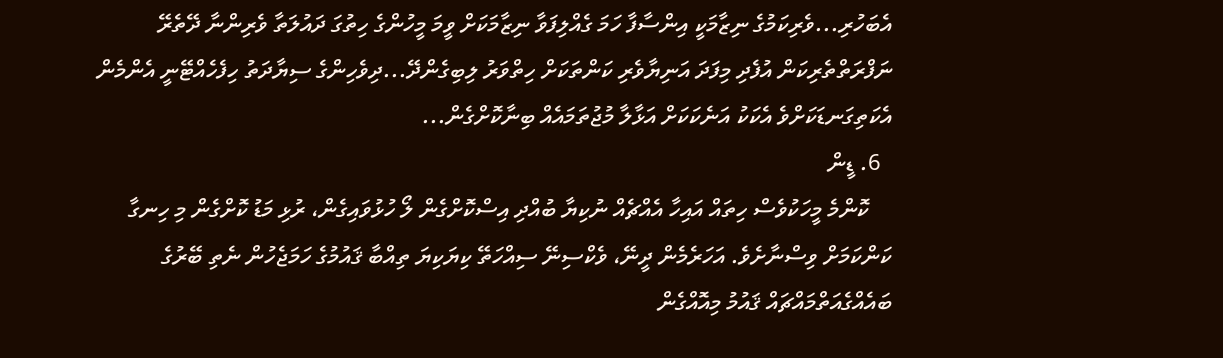އެބަހުރި...ވެރިކަމުގެ ނިޒާމަކީ އިންސާފާ ހަމަ ގެއްލިފަވާ ނިޒާމަކަށް ވީމަ މީހުންގެ ހިތުގަ ދައުލަތާ ވެރިންނާ ދޭތެރޭ ނަފްރަތްތެރިކަން އުފެދި މިފަދަ އަނިޔާވެރި ކަންތަކަށް ހިތްވަރު ލިބިގެންދޭ...ދިވެހިންގެ ސިޔާދަތު ހިފެހެއްޓޭނީ އެންމެން އެކަތިގަނޑަކަށްވެ އެކަކު އަނެކަކަށް އަޅާލާ މުޖުތަމައެއް ބިނާކޮށްގެން...
  6. ޑީން
    ކޮންމެ މީހަކުވެސް ހިތައް އައިހާ އެއްޗެއް ނުކިޔާ ބުއްދި އިސްކޮށްގެން ލޯ ހުޅުވައިގެން، ރުޅި މަޑު ކޮށްގެން މި ހިނގާ ކަންކަމަށް ވިސްނާށެވެ. އަހަރެމެން ދީނޭ، ވެކްސިނޭ ސިއްހަތޭ ކިޔަކިޔަ ތިއްބާ ޤައުމުގެ ހަމަޖެހުން ނެތި ބޭރުގެ ބައެއްގެއަތްމައްޗައް ޤައުމު މިއޮއްގެން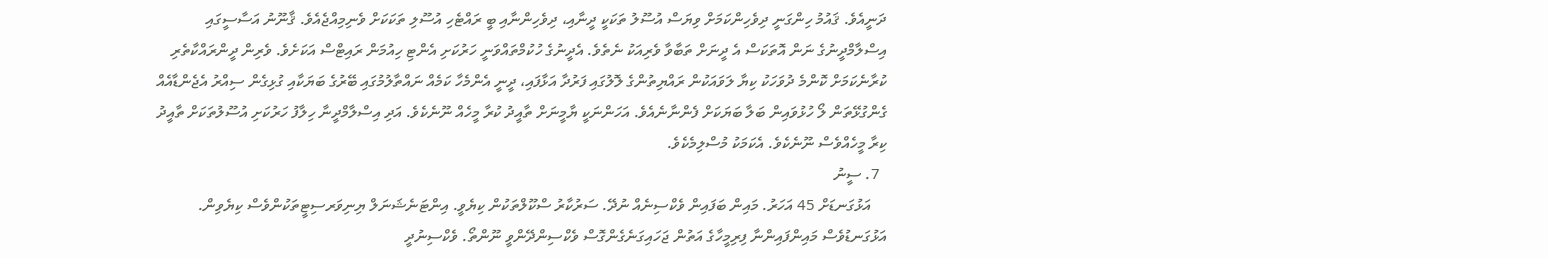ދަނީއެވެ. ޤައުމު ހިންގަނީ ދިވެހިންކަމަށް ވިޔަސް އުސޫލު ތަކަކީ ދީނާއި، ދިވެހިންނާއި ބީ ރައްޓެހި އުސޫލި ތަކަކަށް ވެނިމިއްޖެއެވެ. ޤާނޫނު އަސާސީގައި އިސްލާމްދީނުގެ ނަން އޮތަކަސް އެ ދީނަށް ތަބާވާ ވެރިއަކު ނެތެވެ. އެދީނުގެ ހުކުމްތައްވަނީ ހަރުކަށި އެންޓި ހިއުމަން ރައިޓްސް އަކަށެވެ. ވެރިން ދީންރައްކާތެރި ކުރާނެކަމަށް ކޮންމެ ދުވަހަކު ކިޔާ ލަވައަކުން ރައްޔިތުންގެ ލޮލުގައި ފަރުދާ އަޅާފައި، ދީނީ އެންމެހާ ކަމެއް ނައްތާލުމުގައި ބޭރުގެ ބަޔަކާއި ގުޅިގެން ސިއްރު އެޖެންޑާއެއް ގެންގުޅޭތަން ލޯ ހުޅުވައިން ބަލާ ބަޔަކަށް ފެންނާނެއެވެ. އަހަންނަކީ ޔާމީނަށް ތާއީދު ކުރާ މީހެއް ނޫނެކެވެ. އަދި އިސްލާމްދީނާ ހިލާފު ހަރުކަށި އުސޫލުތަކަށް ތާއީދު ކިރާ މީހެއްވެސް ނޫނެކެވެ. އެކަމަކު މުސްލިމެކެވެ.
  7. ސީނު
    އަޅުގަނޑަށް 45 އަހަރު. މައިން ބަފައިން ވެކްސިނެއް ނުދޭ. ސަރުކާރު ސްކޫލްތަކުން ކިޔެވީ. އިންޓަނެޝަނަލް ޔިނިވަރސިޓީތަކުންވެސް ކިޔެވިން. އަޅުގަނޑުވެސް މައިންފައިންނާ ފިރިމީހާގެ އަތުން ޖަހައިގަނެގެންގޮސް ވެކްސިންދޭންވީ ނޫންތޯ. ވެކްސިނުދީ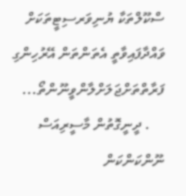ސްކޫލްތަކާ ޔުނިވަރސިޓީތަކަށް ވައްދާފައިވާތީ އެތަންތަން އޭރުހިންގި ފަރާތްތަށްޖަލަށްލާންވީނޫންތޯ...
    . ދީނީގޮތުން މާސީރިއަސް ނޫންކަންކަން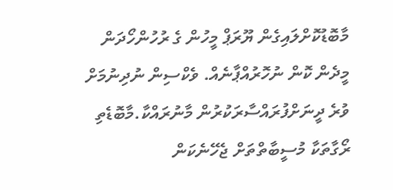މާބޮޑުކޮށްލައިގެން ޔޫރަޕް މީހުން ގެ ރުހުންހޯދަން މީދެން ކޮން ނުހޮރުއްޕާނެއް. ވެކްސިން ނުދިނުމަށް ވުރެ ދީނަށްފުރައްސާރަކުރުން މާނުރައްކާ.މާބޮޑެތި ރޯގާތަކާ މުސީބާތްތަށް ޖެހޭނެކަން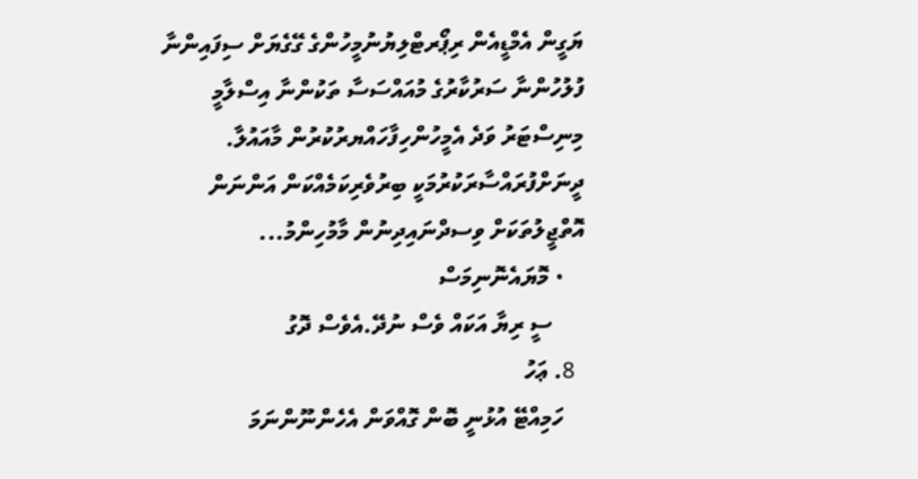ޔަގީން އެމްޑީއެން ރިޕޯރޓްލިޔުނުމީހުންގެ ގޭގެޔަށް ސިފައިންނާ ފުލުހުންނާ ސަރުކާރުގެ މުއައްސަސާ ތަކުންނާ އިސްލާމީ މިނިސްޓަރު ވަދެ އެމީހުންހިފާހައްޔރުކުރުން މާއައުލާ. ދީނަށްފުރައްސާރަކުރުމަކީ ބިރުވެރިކަމެއްކަން އަންނަން އޮތްޖީލުތަކަށް ވިސދްނައިދިނުން މާމުހިންމު...
    • މޮޔައެނޮނިމަސް
      ސީ ރިޔާ އަކައް ވެސް ނުދޭ.އެވެސް ދޮގު
  8. ޢަހު
    ހަމިއްޓޭ އުޅުނީ ބޮން ގޮއްވަން އެހެންނޫންނަމަ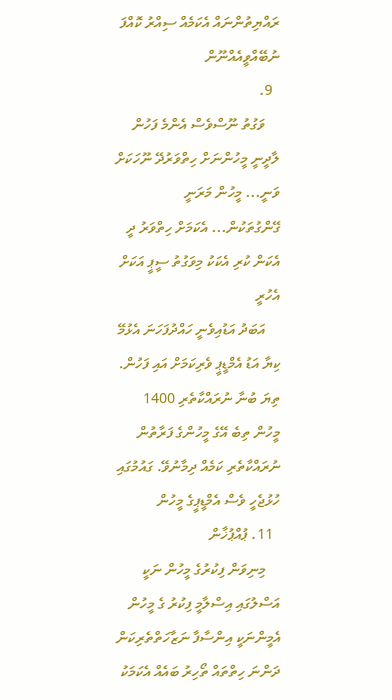ރައްޔިތުންނައް އެކަމެއް ސިއްރު ކޮއްފަ ނުބޭއްވީއެއްނޫން
  9.
    ވަގުތު ނޫސްވެސް އެންމެ ފަހުން ލާދީނީ މީހުންނަށް ހިތްވަރުދޭ ނޫހަކަށް ވަނީ... މީހުން މަރަނީ ގޭންގުތަކުން... އެކަމަށް ހިތްވަރު ދީ އެކަން ކުރި އެކަކު މިވަގުތު ސީޕީ އަކަށް އެހުރީ
    އަބަދު އަޑުއިވެނީ ހައްދުފަހަނަ އެޅުމޭ ކިޔާ އަޑު އެމްޑީޕީ ވެރިކަމަށް އައި ފަހުން. ތިޔަ ބުނާ ނުރައްކާތެރި 1400 މީހުން ތިބެ އޭގެ މީހުންގެ ފަރާތުން ނުރައްކާތެރި ކަމެއް ދިމާނުވޭ. ގައުމުގައި ހުޅުޖެހީ ވެސް އެމްޑީޕީގެ މީހުން
  11. ޕުއްޕުޚާން
    މިނިވަން ފިކުރުގެ މީހުން ނަކީ އަސްލުގައި އިސްލާމީ ފިކުރު ގެ މީހުން އެމީންނަކީ އިންސާފާ ނަޒާހަތްތެރިކަން ދަންނަ ހިތްތައް ތޯހިރު ބައެއް އެކަމަކު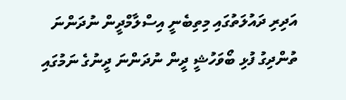އަދިރި ދައުލަތުގައި މިތިބެނީ އިސްލާމްދީން ނުދަންނަ ތުންދިގު ފުޅި ބޯވަހުޝީ ދީން ނުދަންނަ ދީނުގެ ނަމުގައި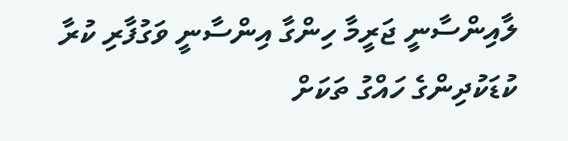ލާއިންސާނީ ޖަރީމާ ހިންގާ އިންސާނީ ވަގުފާރި ކުރާ ކުޑަކުދިންގެ ހައްގު ތަކަށް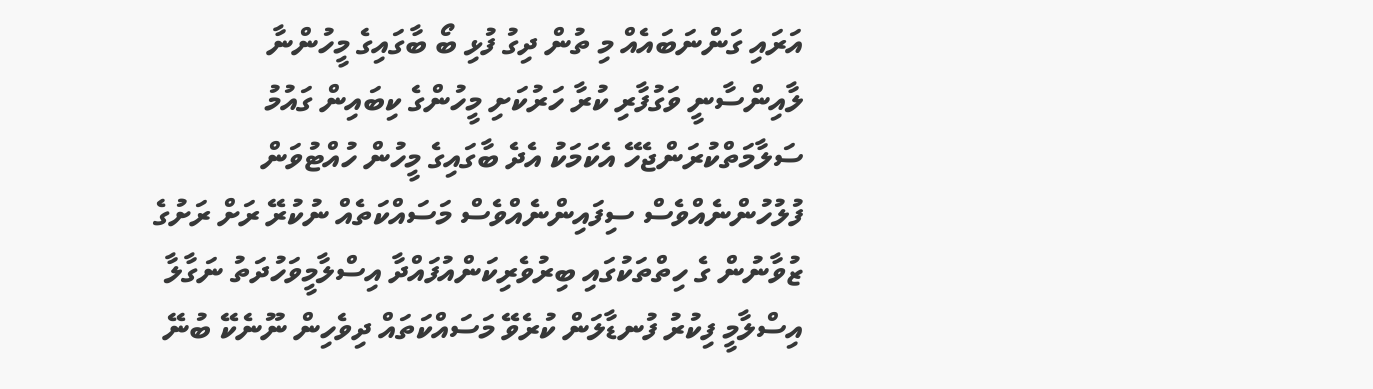އަރައި ގަންނަބައެއް މި ތުން ދިގު ފުޅި ބޯ ބާގައިގެ މީހުންނާ ލާއިންސާނީ ވަގުފާރި ކުރާ ހަރުކަށި މީހުންގެ ކިބައިން ގައުމު ސަލާމަތްކުރަންޖެހޭ އެކަމަކު އެދެ ބާގައިގެ މީހުން ހުއްޓުވަން ފުލުހުންނެއްވެސް ސިފައިންނެއްވެސް މަސައްކަތެއް ނުކުރޭ ރަށް ރަށުގެ ޒުވާނުން ގެ ހިތްތަކުގައި ބިރުވެރިކަންއުފައްދާ އިސްލާމީވަހުދަތު ނަގާލާ އިސްލާމީ ފިކުރު ފުނޑާލަން ކުރެވޭ މަސައްކަތައް ދިވެހިން ނޫނެކޭ ބުނޭ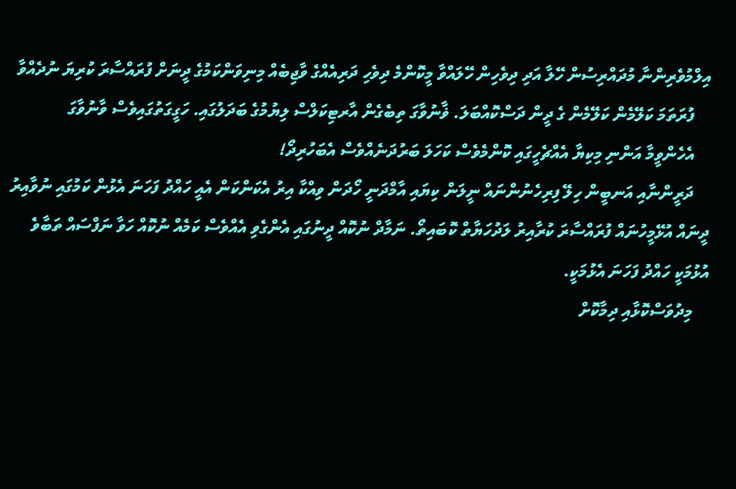އިލްމުވެރިންނާ މުދައްރިސުން ހޭލާ އަދި ދިވެހިން ހޭލައްވާ މީކޮންމެ ދިވެހި ދަރިއެއްގެ ވާޖިބެއް މިނިވަންކަމުގެ ދީނަށް ފުރައްސާރަ ކުރިޔަ ނުދެއްވާ
    ފުރަތަމަ ކަލޭމެން ކަލޭމެން ގެ ދީން ދަސްކޮއްބަލަ. ޥާނުވާގަ ތިބެގެން އާރޓިކަލްސް ލިޔުމުގެ ބަދަލުގައި. ހަގީގަތުގައިވެސް ވާނުވާގަ
    އެހެންވީމާ އަންނި މިކިޔާ އެއްޗެހީގައި ކޮންމެވެސް ކަހަލަ ބަރުދަނެއްވެސް އެބަހުރިދޯ!
    ދަރީންނާއި އަނބީން ހިލޭ ފިރިހެނުންނައް ނީލަން ކިޔައި އާމްދަނީ ހޯދަން ވިއްކާ އިރު އެކަންކަން އެއީ ހައްދު ފަހަނަ އެޅުން ކަމުގައި ނުވާއިރު ދީނައް އުޅޭމީހުނައް ފުރައްސާރަ ކުރާއިރު ލަދުހަޔާތް ކޮބައިތޯ. ނަމާދް ނުކޮއް ދީނުގައި އެންގެވި އެއްވެސް ކަމެއް ނުކޮއް ހަވާ ނަފްސައް ތަބާވެ އުޅުމަކީ ހައްދު ފަހަނަ އެޅުމަކީ.
    މިދުވަސްކޮޅާއި ދިމާކޮށް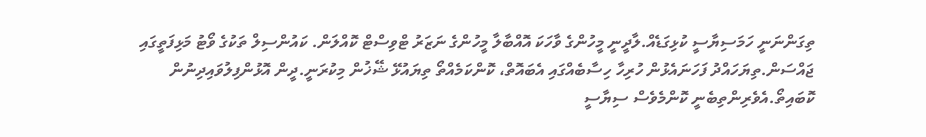ތިގަންނަނީ ހަމަސިޔާސީ ކުޅިގަޑެއް.ލާދީނީ މީހުންގެ ވާހަކަ އޮއްބާލާ މީހުންގެ ނަޒަރު ޓްވިސްޓް ކޮއްލަން. ކައުންސިލް ތަކުގެ ވޯޓު މަޅިފަތީގައި ޖައްސަން.ތިޔަހައްދު ފަހަނައެޅުން ހުރިހާ ހިސާބެއްގައި އެބައޮތް، ކޮންކަމެއްތޯ ތިޔައުޅޭ ޝޭޚުން މިކުރަނީ.ދީން އޮޅުންފިލުވައިދިނުން ކޮބައިތޯ.އެވެރިންތިބެނީ ކޮންމެވެސް ސިޔާސީ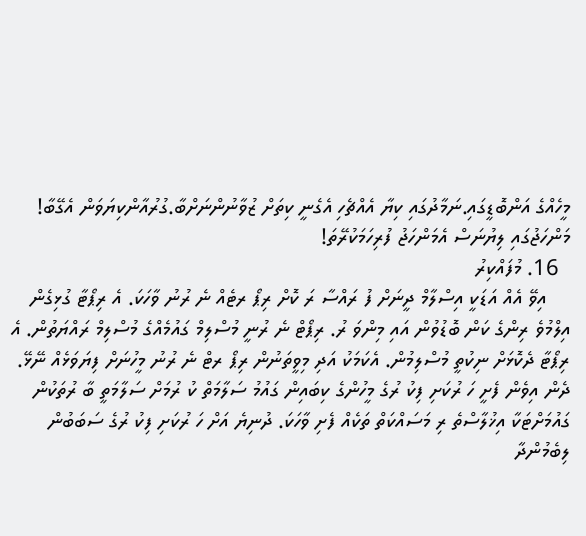މީހެއްގެ އަންބޮޑީގައި.ނަމާދުގައި ކިޔާ އެއްޗެހި އެގެނީ ކިތަށް ޒުވާނުންނަށްބާ.ގުރުއާންކިޔަވަން އެގޭބާ! މަންހަޖުގައި ލިޔުނަސް އެމަންހަޖު ފުރިހަމަކުރޭތަ!
  16. މުފައްކިރު
    އިވޭ އެއް އަޑަކީ އިސްލާމް ދީނަށް ފު ރައްސާ ރަ ކޮށް ރިޕޯ ރޓެއް ނެ ރުނު ވާހަކަ. އެ ރިޕޯޓާ ގުޅިގެން އިލްމުވެ ރިންގެ ކަން ބޮޑުވުން އައި މިންވަ ރު. ރިޕޯޓް ނެ ރުނީ މުސްލިމް ގައުމެއްގެ މުސްލިމް ރައްޔަތުން. އެ ރިޕޯޓާ ދެކޮޅަށް ނިކުތީ މުސްލިމުން. އެކަމަކު އަދި މިވީތަނުން ރިޕޯ ރޓް ނެ ރުނު މީހުނަށް ފިޔަވަޅެއް ނޭޅޭ. ދެން އިވެން ފެށީ ހަ ރުކަށި ފިކު ރުގެ މީހުންގެ ކިބައިން ގައުމު ސަލާމަތް ކު ރުމަށް ސަލާމަތީ ބާ ރުތަކުން ގައުމަށްޓަކާ އިޚުލާސްތެ ރި މަސައްކަތް ތަކެއް ފެށި ވާހަކަ. ދުނިޔެ އަށް ހަ ރުކަށި ފިކު ރުގެ ސަބަބުން ލިބެމުންދާ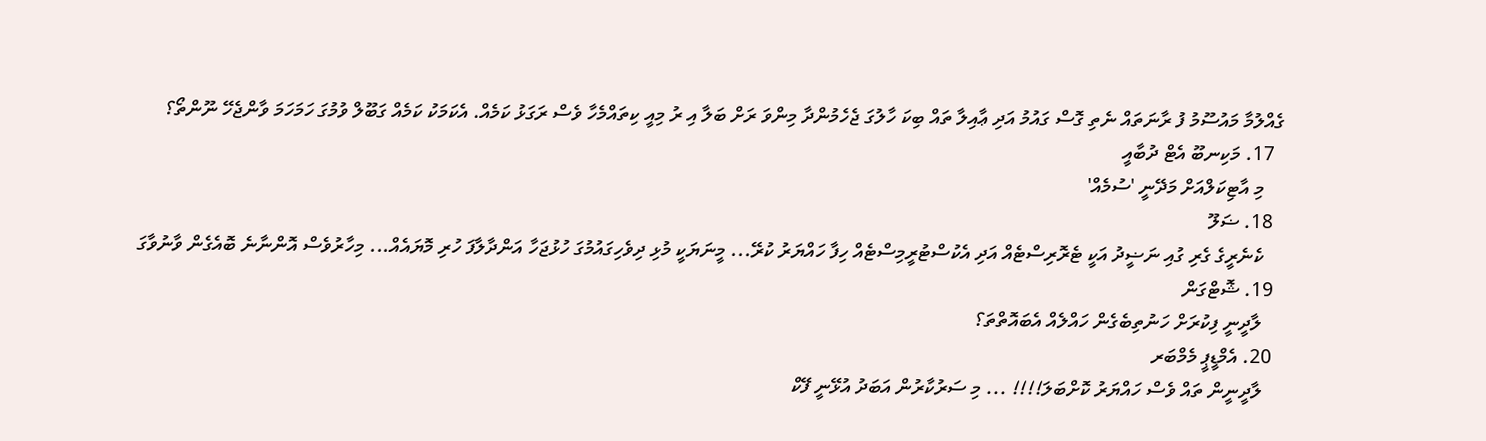ގެއްލުމާ މައުސޫމު ފު ރާނަތައް ނެތި ގޮސް ގައުމު އަދި ޢާއިލާ ތައް ބިކަ ހާލުގަ ޖެހެމުންދާ މިންވަ ރަށް ބަލާ އި ރު މިއީ ކިތައްމެހާ ވެސް ރަގަޅު ކަމެއް. އެކަމަކު ކަމެއް ގަބޫލް ވުމުގަ ހަމަހަމަ ވާންޖެހޭ ނޫންތޯ؟
  17. މަކިނބޫ އެޓް ދުބާއީ
    މި އާޓިކަލްއަށް މަދޭނީ 'ސުމެއް'
  18. ޟަލޫ
    ކެނެރީގެ ގެރި ގުއި ނަޟީދު އަކީ ޓެރޮރިސްޓެއް އަދި އެކުސްޓުރީމިސްޓެއް ހިފާ ހައްޔަރު ކުރޭ... މީނަޔަކީ މުޅި ދިވެހިގައުމުގަ ހުޅުޖަހާ އަންދާލާފަ ހުރި މޮޔައެއް... މިހާރުވެސް އޮންނާނެ ބޮއެގެން ވާނުވާގަ
  19. ޝޮޓްގަން
    ލާދީނީ ފިކުރަށް ހަނުތިބެގެން ހައްލެއް އެބައޮތްތަ؟
  20. އެމްޑީޕީ މެމްބަރ
    ލާދީނީން ތައް ވެސް ހައްޔަރު ކޮށްބަލަ!!!! ... މި ސަރުކާރުން އަބަދު އުޅޭނީ ފޭކް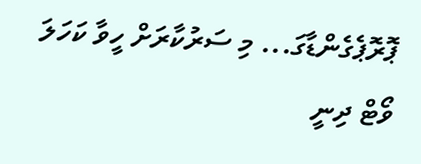ޕޮރޮޕެގެންޑާގަ... މި ސަރުކާރަށް ހީވާ ކަހަލަ ވޯޓް ދިނީ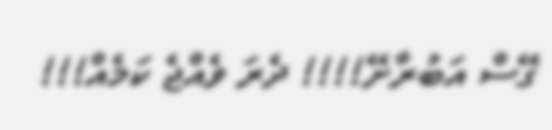ގޭސް އަބުރާށޭ!!!! ދެރަ ވެއްޖެ ކަމެއް!!!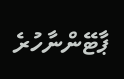ޕާޓޭންނާހުރެ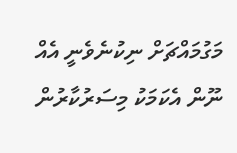މަގުމައްޗަށް ނިކުނެވެނީ އެއް ނޫން އެކަމަކު މިސަރުކާރުން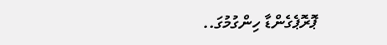ޕޮރޮޕެގެންޑާ ހިންގުމުގަ..